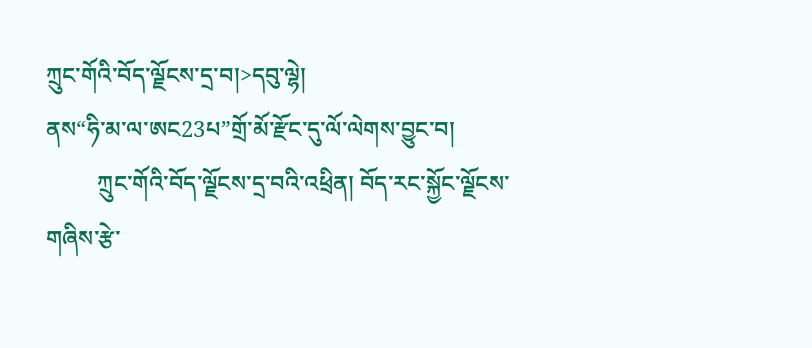ཀྲུང་གོའི་བོད་ལྗོངས་དྲ་བ།>དབུ་ལྷེ།
ནས“ཧི་མ་ལ་ཨང23པ”གྲོ་མོ་རྫོང་དུ་ལོ་ལེགས་བྱུང་བ།
         ཀྲུང་གོའི་བོད་ལྗོངས་དྲ་བའི་འཕྲིན། བོད་རང་སྐྱོང་ལྗོངས་གཞིས་རྩེ་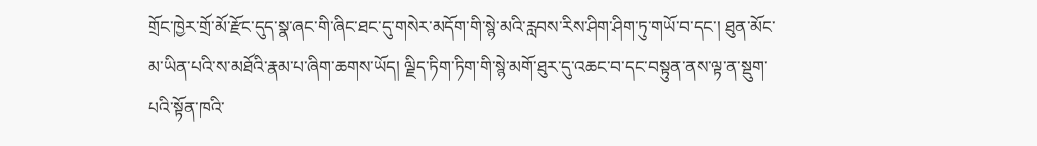གྲོང་ཁྱེར་གྲོ་མོ་རྫོང་དུད་སྣ་ཞང་གི་ཞིང་ཐང་དུ་གསེར་མདོག་གི་སྙེ་མའི་རླབས་རིས་ཤིག་ཤིག་ཏུ་གཡོ་བ་དང་། ཐུན་མོང་མ་ཡིན་པའི་ས་མཐོའི་རྣམ་པ་ཞིག་ཆགས་ཡོད། ལྗིད་ཏིག་ཏིག་གི་སྙེ་མགོ་ཐུར་དུ་འཆང་བ་དང་བསྟུན་ནས་ལྟ་ན་སྡུག་པའི་སྟོན་ཁའི་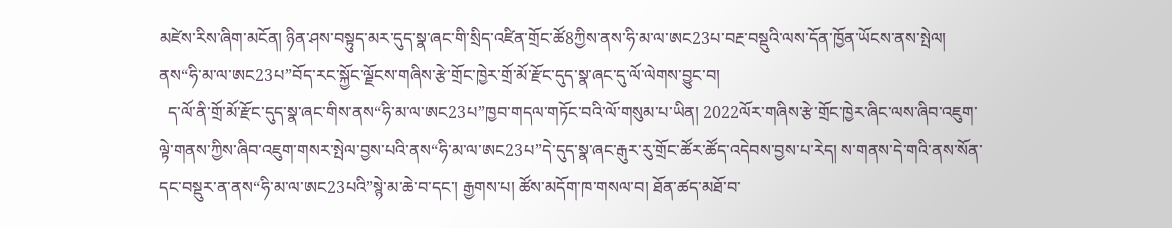མཛེས་རིས་ཞིག་མངོན། ཉིན་ཤས་བསྟུད་མར་དུད་སྣ་ཞང་གི་སྲིད་འཛིན་གྲོང་ཚོ8ཀྱིས་ནས་ཧི་མ་ལ་ཨང23པ་བརྔ་བསྡུའི་ལས་དོན་ཁྱོན་ཡོངས་ནས་སྤེལ།
ནས“ཧི་མ་ལ་ཨང23པ”བོད་རང་སྐྱོང་ལྗོངས་གཞིས་རྩེ་གྲོང་ཁྱེར་གྲོ་མོ་རྫོང་དུད་སྣ་ཞང་དུ་ལོ་ལེགས་བྱུང་བ།
  ད་ལོ་ནི་གྲོ་མོ་རྫོང་དུད་སྣ་ཞང་གིས་ནས“ཧི་མ་ལ་ཨང23པ”ཁྱབ་གདལ་གཏོང་བའི་ལོ་གསུམ་པ་ཡིན། 2022ལོར་གཞིས་རྩེ་གྲོང་ཁྱེར་ཞིང་ལས་ཞིབ་འཇུག་ལྟེ་གནས་ཀྱིས་ཞིབ་འཇུག་གསར་སྤེལ་བྱས་པའི་ནས“ཧི་མ་ལ་ཨང23པ”དེ་དུད་སྣ་ཞང་རྒུར་རུ་གྲོང་ཚོར་ཚོད་འདེབས་བྱས་པ་རེད། ས་གནས་དེ་གའི་ནས་སོན་དང་བསྡུར་ན་ནས“ཧི་མ་ལ་ཨང23པའི”སྙེ་མ་ཆེ་བ་དང་། རྒྱགས་པ། ཚོས་མདོག་ཁ་གསལ་བ། ཐོན་ཚད་མཐོ་བ་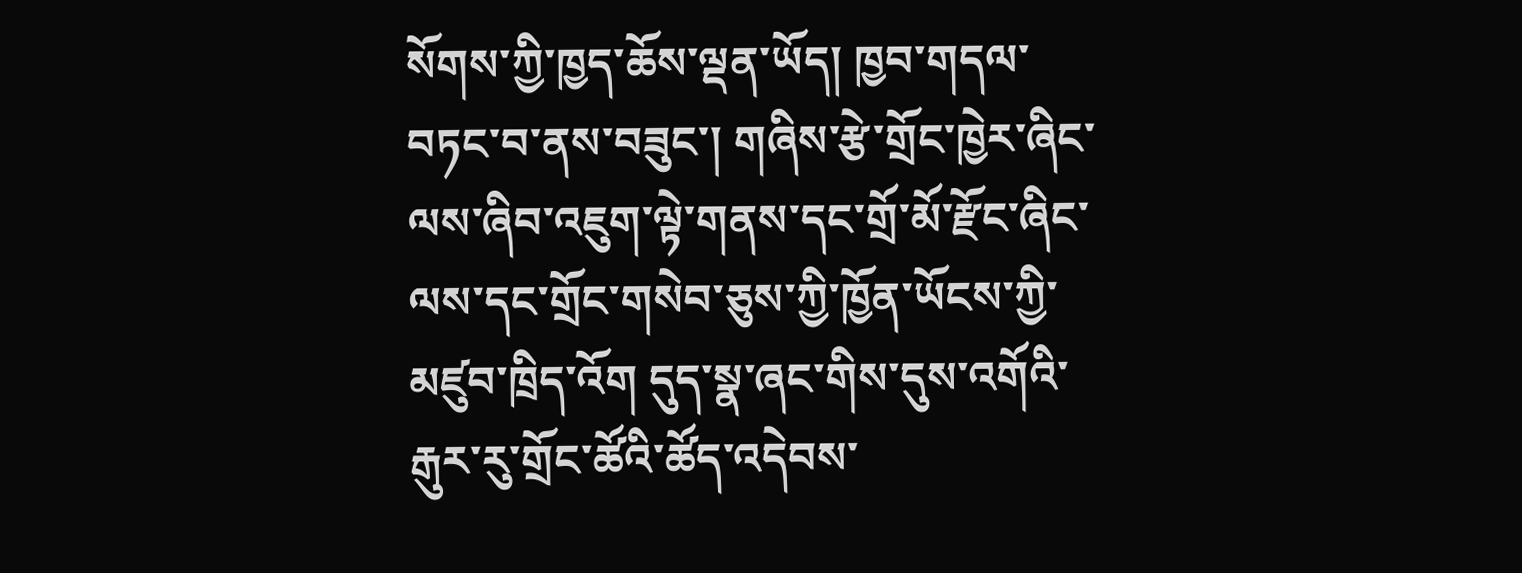སོགས་ཀྱི་ཁྱད་ཆོས་ལྡན་ཡོད། ཁྱབ་གདལ་བཏང་བ་ནས་བཟུང་། གཞིས་རྩེ་གྲོང་ཁྱེར་ཞིང་ལས་ཞིབ་འཇུག་ལྟེ་གནས་དང་གྲོ་མོ་རྫོང་ཞིང་ལས་དང་གྲོང་གསེབ་ཅུས་ཀྱི་ཁྱོན་ཡོངས་ཀྱི་མཛུབ་ཁྲིད་འོག དུད་སྣ་ཞང་གིས་དུས་འགོའི་རྒུར་རུ་གྲོང་ཚོའི་ཚོད་འདེབས་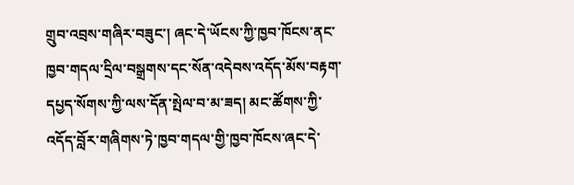གྲུབ་འབྲས་གཞིར་བཟུང་། ཞང་དེ་ཡོངས་ཀྱི་ཁྱབ་ཁོངས་ནང་ཁྱབ་གདལ་དྲིལ་བསྒྲགས་དང་སོན་འདེབས་འདོད་མོས་བརྟག་དཔྱད་སོགས་ཀྱི་ལས་དོན་སྤེལ་བ་མ་ཟད། མང་ཚོགས་ཀྱི་འདོད་བློར་གཞིགས་ཏེ་ཁྱབ་གདལ་གྱི་ཁྱབ་ཁོངས་ཞང་དེ་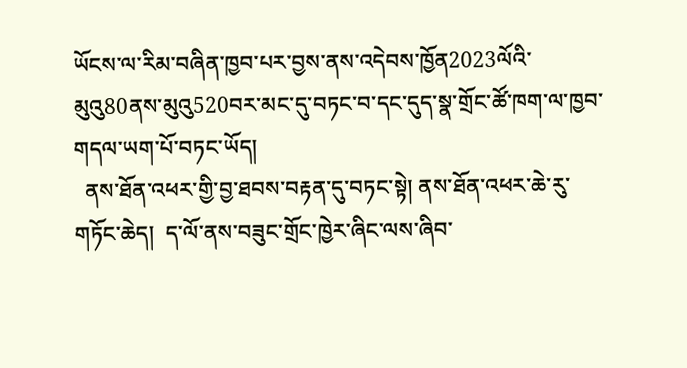ཡོངས་ལ་རིམ་བཞིན་ཁྱབ་པར་བྱས་ནས་འདེབས་ཁྱོན2023ལོའི་མུའུ80ནས་མུའུ520བར་མང་དུ་བཏང་བ་དང་དུད་སྣ་གྲོང་ཚོ་ཁག་ལ་ཁྱབ་གདལ་ཡག་པོ་བཏང་ཡོད།
  ནས་ཐོན་འཕར་གྱི་བྱ་ཐབས་བརྟན་དུ་བཏང་སྟེ། ནས་ཐོན་འཕར་ཆེ་རུ་གཏོང་ཆེད།  ད་ལོ་ནས་བཟུང་གྲོང་ཁྱེར་ཞིང་ལས་ཞིབ་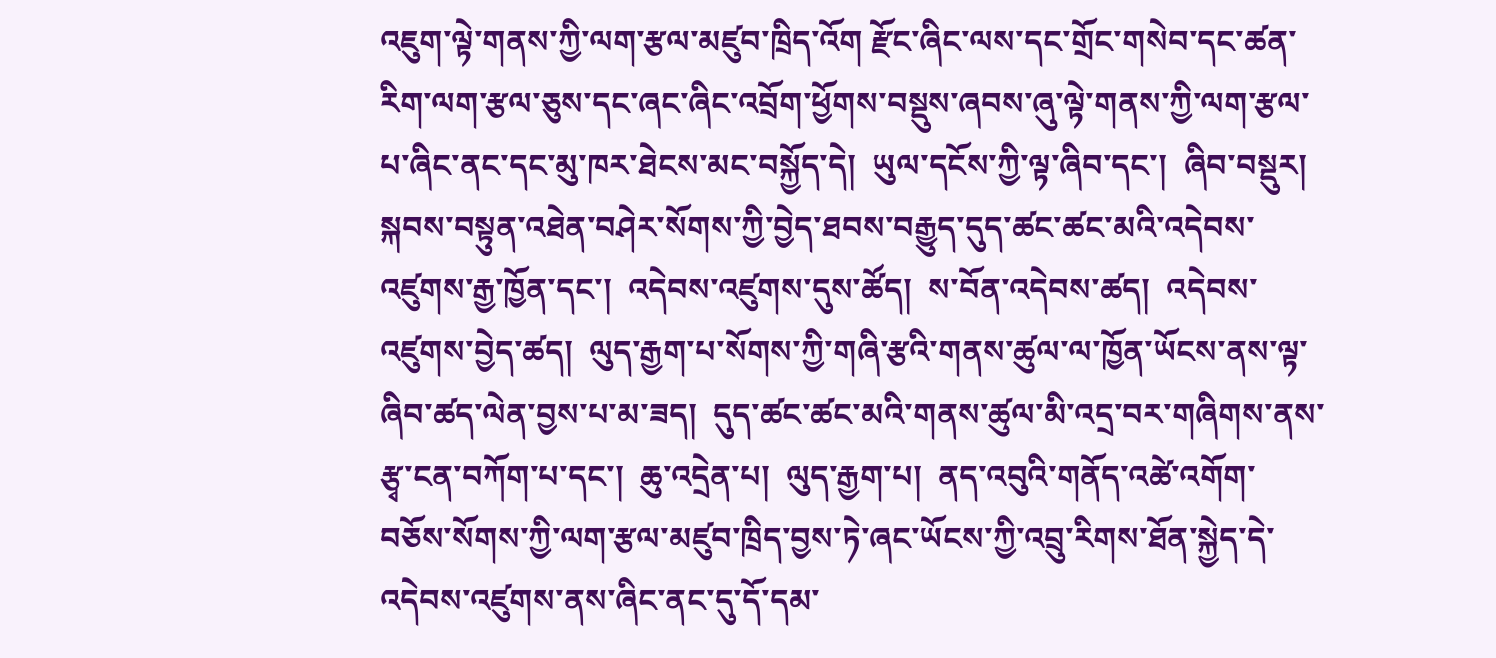འཇུག་ལྟེ་གནས་ཀྱི་ལག་རྩལ་མཛུབ་ཁྲིད་འོག རྫོང་ཞིང་ལས་དང་གྲོང་གསེབ་དང་ཚན་རིག་ལག་རྩལ་ཅུས་དང་ཞང་ཞིང་འབྲོག་ཕྱོགས་བསྡུས་ཞབས་ཞུ་ལྟེ་གནས་ཀྱི་ལག་རྩལ་པ་ཞིང་ནང་དང་མུ་ཁར་ཐེངས་མང་བསྐྱོད་དེ།  ཡུལ་དངོས་ཀྱི་ལྟ་ཞིབ་དང་།  ཞིབ་བསྡུར།  སྐབས་བསྟུན་འཐེན་བཤེར་སོགས་ཀྱི་བྱེད་ཐབས་བརྒྱུད་དུད་ཚང་ཚང་མའི་འདེབས་འཛུགས་རྒྱ་ཁྱོན་དང་།  འདེབས་འཛུགས་དུས་ཚོད།  ས་བོན་འདེབས་ཚད།  འདེབས་འཛུགས་བྱེད་ཚད།  ལུད་རྒྱག་པ་སོགས་ཀྱི་གཞི་རྩའི་གནས་ཚུལ་ལ་ཁྱོན་ཡོངས་ནས་ལྟ་ཞིབ་ཚད་ལེན་བྱས་པ་མ་ཟད།  དུད་ཚང་ཚང་མའི་གནས་ཚུལ་མི་འདྲ་བར་གཞིགས་ནས་རྩྭ་ངན་བཀོག་པ་དང་།  ཆུ་འདྲེན་པ།  ལུད་རྒྱག་པ།  ནད་འབུའི་གནོད་འཚེ་འགོག་བཅོས་སོགས་ཀྱི་ལག་རྩལ་མཛུབ་ཁྲིད་བྱས་ཏེ་ཞང་ཡོངས་ཀྱི་འབྲུ་རིགས་ཐོན་སྐྱེད་དེ་འདེབས་འཛུགས་ནས་ཞིང་ནང་དུ་དོ་དམ་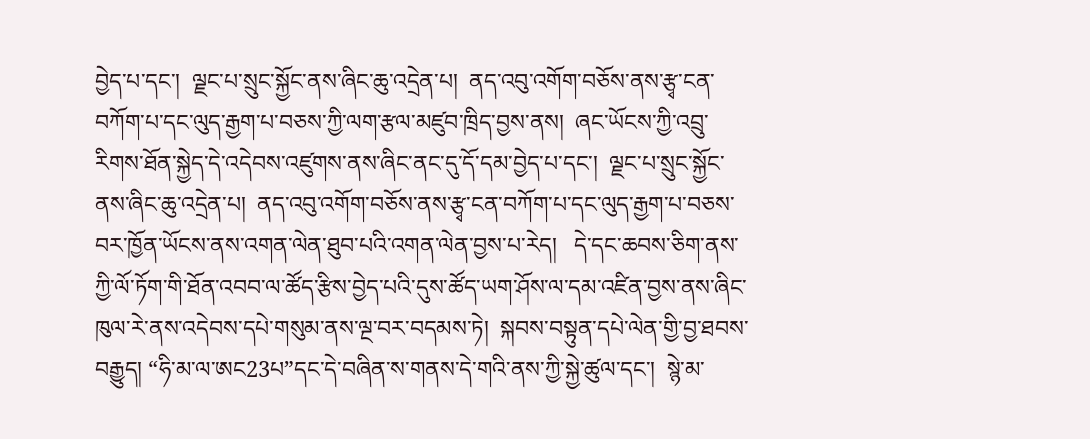བྱེད་པ་དང་།  ལྗང་པ་སྲུང་སྐྱོང་ནས་ཞིང་ཆུ་འདྲེན་པ།  ནད་འབུ་འགོག་བཅོས་ནས་རྩྭ་ངན་བཀོག་པ་དང་ལུད་རྒྱག་པ་བཅས་ཀྱི་ལག་རྩལ་མཛུབ་ཁྲིད་བྱས་ནས།  ཞང་ཡོངས་ཀྱི་འབྲུ་རིགས་ཐོན་སྐྱེད་དེ་འདེབས་འཛུགས་ནས་ཞིང་ནང་དུ་དོ་དམ་བྱེད་པ་དང་།  ལྗང་པ་སྲུང་སྐྱོང་ནས་ཞིང་ཆུ་འདྲེན་པ།  ནད་འབུ་འགོག་བཅོས་ནས་རྩྭ་ངན་བཀོག་པ་དང་ལུད་རྒྱག་པ་བཅས་བར་ཁྱོན་ཡོངས་ནས་འགན་ལེན་ཐུབ་པའི་འགན་ལེན་བྱས་པ་རེད།   དེ་དང་ཆབས་ཅིག་ནས་ཀྱི་ལོ་ཏོག་གི་ཐོན་འབབ་ལ་ཚོད་རྩིས་བྱེད་པའི་དུས་ཚོད་ཡག་ཤོས་ལ་དམ་འཛིན་བྱས་ནས་ཞིང་ཁུལ་རེ་ནས་འདེབས་དཔེ་གསུམ་ནས་ལྔ་བར་བདམས་ཏེ།  སྐབས་བསྟུན་དཔེ་ལེན་གྱི་བྱ་ཐབས་བརྒྱུད། “ཧི་མ་ལ་ཨང23པ”དང་དེ་བཞིན་ས་གནས་དེ་གའི་ནས་ཀྱི་སྐྱེ་ཚུལ་དང་།  སྙེ་མ་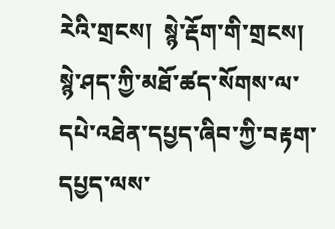རེའི་གྲངས།  སྙེ་རྡོག་གི་གྲངས།  སྙེ་ཤད་ཀྱི་མཐོ་ཚད་སོགས་ལ་དཔེ་འཐེན་དཔྱད་ཞིབ་ཀྱི་བརྟག་དཔྱད་ལས་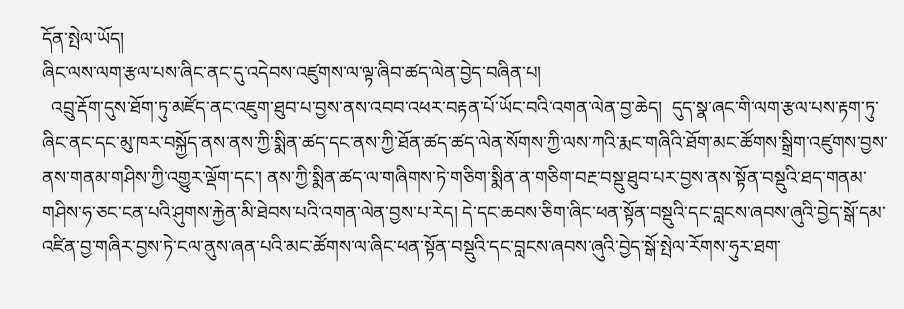དོན་སྤེལ་ཡོད།
ཞིང་ལས་ལག་རྩལ་པས་ཞིང་ནང་དུ་འདེབས་འཛུགས་ལ་ལྟ་ཞིབ་ཚད་ལེན་བྱེད་བཞིན་པ།
  འབྲུ་རྡོག་དུས་ཐོག་ཏུ་མཛོད་ནང་འཇུག་ཐུབ་པ་བྱས་ནས་འབབ་འཕར་བརྟན་པོ་ཡོང་བའི་འགན་ལེན་བྱ་ཆེད།  དུད་སྣ་ཞང་གི་ལག་རྩལ་པས་རྟག་ཏུ་ཞིང་ནང་དང་མུ་ཁར་བསྐྱོད་ནས་ནས་ཀྱི་སྨིན་ཚད་དང་ནས་ཀྱི་ཐོན་ཚད་ཚད་ལེན་སོགས་ཀྱི་ལས་ཀའི་རྨང་གཞིའི་ཐོག་མང་ཚོགས་སྒྲིག་འཛུགས་བྱས་ནས་གནམ་གཤིས་ཀྱི་འགྱུར་ལྡོག་དང་། ནས་ཀྱི་སྨིན་ཚད་ལ་གཞིགས་ཏེ་གཅིག་སྨིན་ན་གཅིག་བརྔ་བསྡུ་ཐུབ་པར་བྱས་ནས་སྟོན་བསྡུའི་ཐད་གནམ་གཤིས་ཧ་ཅང་ངན་པའི་ཤུགས་རྐྱེན་མི་ཐེབས་པའི་འགན་ལེན་བྱས་པ་རེད། དེ་དང་ཆབས་ཅིག་ཞིང་ཕན་སྟོན་བསྡུའི་དང་བླངས་ཞབས་ཞུའི་བྱེད་སྒོ་དམ་འཛིན་བྱ་གཞིར་བྱས་ཏེ་ངལ་ནུས་ཞན་པའི་མང་ཚོགས་ལ་ཞིང་ཕན་སྟོན་བསྡུའི་དང་བླངས་ཞབས་ཞུའི་བྱེད་སྒོ་སྤེལ་རོགས་ཧུར་ཐག་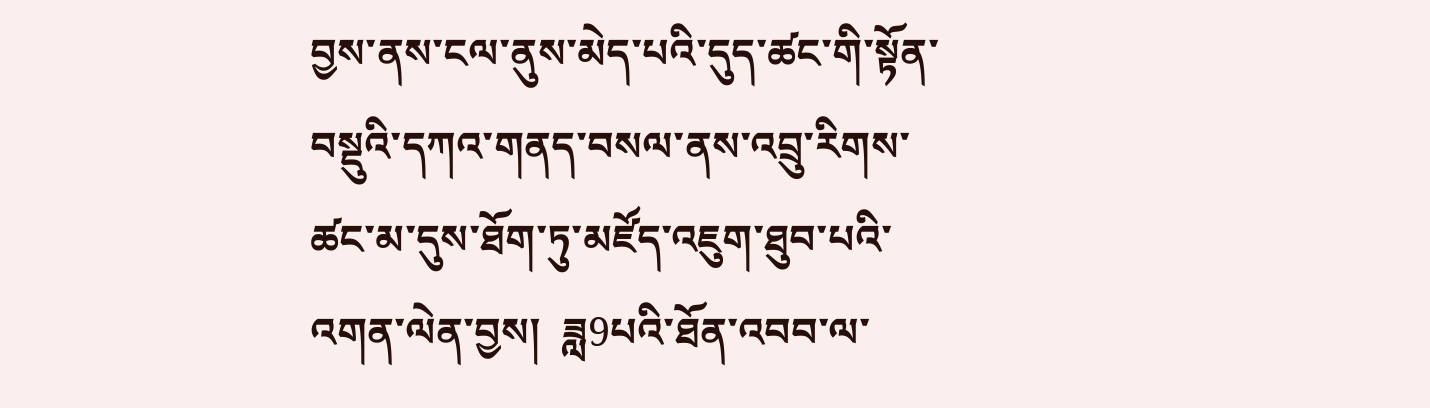བྱས་ནས་ངལ་ནུས་མེད་པའི་དུད་ཚང་གི་སྟོན་བསྡུའི་དཀའ་གནད་བསལ་ནས་འབྲུ་རིགས་ཚང་མ་དུས་ཐོག་ཏུ་མཛོད་འཇུག་ཐུབ་པའི་འགན་ལེན་བྱས།  ཟླ9པའི་ཐོན་འབབ་ལ་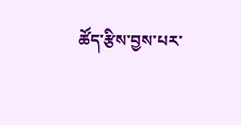ཚོད་རྩིས་བྱས་པར་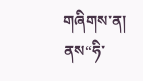གཞིགས་ན།  ནས“ཧི་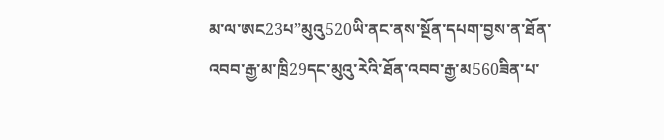མ་ལ་ཨང23པ”མུའུ520ཡི་ནང་ནས་སྔོན་དཔག་བྱས་ན་ཐོན་འབབ་རྒྱ་མ་ཁྲི29དང་མུའུ་རེའི་ཐོན་འབབ་རྒྱ་མ560ཟིན་པ་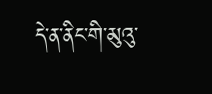དེ་ན་ནིང་གི་མུའུ་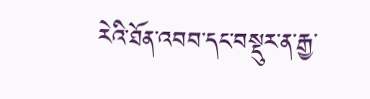རེའི་ཐོན་འབབ་དང་བསྡུར་ན་རྒྱ་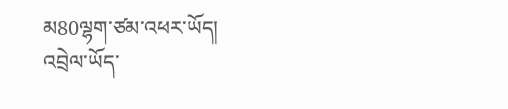མ80ལྷག་ཙམ་འཕར་ཡོད།
འབྲེལ་ཡོད་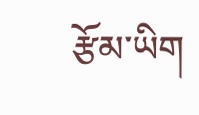རྩོམ་ཡིག